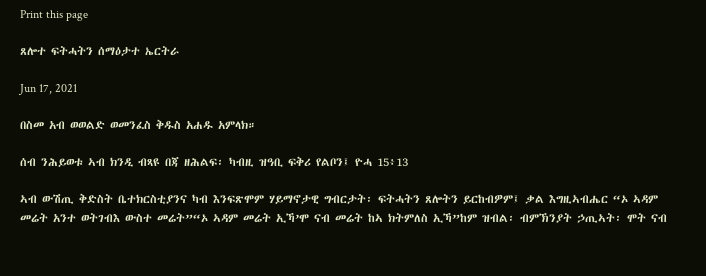Print this page

ጸሎተ ፍትሓትን ሰማዕታተ ኤርትራ

Jun 17, 2021

በስመ አብ ወወልድ ወመንፈስ ቅዱስ አሐዱ አምላክ።

ሰብ ንሕይወቱ ኣብ ክንዲ ብጻዩ በጃ ዘሕልፍ፡ ካብዚ ዝዓቢ ፍቅሪ የልቦን፤ ዮሓ 15፥13

ኣብ ውሽጢ ቅድስት ቤተክርስቲያንና ካብ እንፍጽሞም ሃይማኖታዊ ግብርታት፡ ፍትሓትን ጸሎትን ይርከብዎም፤ ቃል እግዚኣብሔር “ኦ ኣዳም መሬት አንተ ወትገብእ ውስተ መሬት”“ኦ ኣዳም መሬት ኢኻ’ሞ ናብ መሬት ከኣ ክትምለስ ኢኻ”ከም ዝብል፡ ብምኽንያት ኃጢኣት፡ ሞት ናብ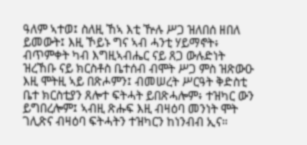ዓለም ኣተወ፤ ስለዚ ኸኣ እቲ ዅሉ ሥጋ ዝለበሰ ዘበለ ይመውት፤ እዚ ኾይኑ ግና ኣብ ሓንቲ ሃይማኖት፥ ብጥምቀት ካብ እግዚኣብሔር ናይ ጸጋ ውሉድነት ዝረኸቡ ናይ ክርስቶስ ቤተሰብ ብሞት ሥጋ ምስ ዝጽውዑ  እዚ ሞትዚ ኣይ በጽሖምን፤ ብመሠረት ሥርዓት ቅድስቲ ቤተ ክርስቲያን ጸሎተ ፍትሓት ይበጽሓሎም፥ ተዝካር ውን ይግበረሎም፤ ኣብዚ ጽሑፍ እዚ ብዛዕባ መንነት ሞት ገሊጽና ብዛዕባ ፍትሓትን ተዝካርን ከነንብብ ኢና።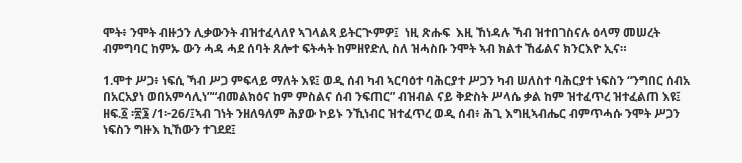ሞት፥ ንሞት ብዙኃን ሊቃውንት ብዝተፈላለየ ኣገላልጻ ይትርጒምዎ፤  ነዚ ጽሑፍ  እዚ ኸነዳሉ ኻብ ዝተበገስናሉ ዕላማ መሠረት ብምግባር ከምኡ ውን ሓዳ ሓደ ሰባት ጸሎተ ፍትሓት ከምዘየድሊ ስለ ዝሓስቡ ንሞት ኣብ ክልተ ኸፊልና ክንርእዮ ኢና።

1.ሞተ ሥጋ፥ ነፍሲ ኻብ ሥጋ ምፍላይ ማለት እዩ፤ ወዲ ሰብ ካብ ኣርባዕተ ባሕርያተ ሥጋን ካብ ሠለስተ ባሕርያተ ነፍስን “ንግበር ሰብአ በአርአያነ ወበአምሳሊነ”“ብመልክዕና ከም ምስልና ሰብ ንፍጠር” ብዝብል ናይ ቅድስት ሥላሴ ቃል ከም ዝተፈጥረ ዝተፈልጠ እዩ፤ ዘፍ.፩ ፡፳፮ /1፦26/፤ኣብ ገነት ንዘለዓለም ሕያው ኮይኑ ንኺነብር ዝተፈጥረ ወዲ ሰብ፥ ሕጊ እግዚኣብሔር ብምጥሓሱ ንሞት ሥጋን ነፍስን ግዙእ ኪኸውን ተገደደ፤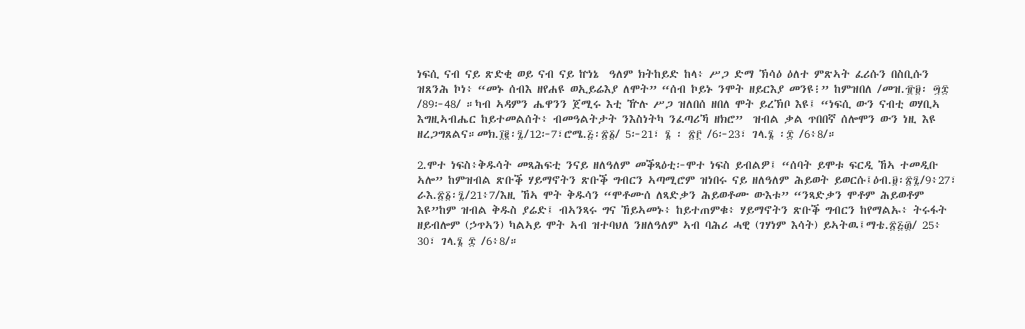ነፍሲ ናብ ናይ ጽድቂ ወይ ናብ ናይ ኵነኔ  ዓለም ክትከይድ ከላ፥ ሥጋ ድማ ኽሳዕ ዕለተ ምጽኣት ፈሪሱን በስቢሱን ዝጸንሕ ኮነ፥ “መኑ ሰብእ ዘየሐዩ ወኢይሬእያ ለሞት” “ሰብ ኮይኑ ንሞት ዘይርእያ መንዩ፧” ከምዝበለ /መዝ.፹፱፡ ፵፰ /89፦48/ ።ካብ ኣዳምን ሔዋንን ጀሚሩ እቲ ዅሉ ሥጋ ዝለበሰ ዘበለ ሞት ይረኽቦ እዩ፤ “ነፍሲ ውን ናብቲ ወሃቢኣ እግዚኣብሔር ከይተመልሰት፥ ብመዓልትታት ንእስነትካ ንፈጣሪኻ ዘክሮ”  ዝብል ቃል ጥበበኛ ሰሎሞን ውን ነዚ እዩ ዘረጋግጸልና።መክ.፲፪፡፯/12፦7፣ሮሜ.፭፡፳፩/ 5፦21፣ ፮ ፡ ፳፫ /6፦23፣ ገላ.፮ ፡፰ /6፥8/።

2.ሞተ ነፍስ፥ቅዱሳት መጻሕፍቲ ንናይ ዘለዓለም መቕጻዕቲ፦ሞተ ነፍስ ይብልዎ፤ “ሰባት ይሞቱ ፍርዲ ኸኣ ተመዲቡ ኣሎ” ከምዝብል ጽቡቕ ሃይማኖትን ጽቡቕ ግብርን ኣጣሚሮም ዝነበሩ ናይ ዘለዓለም ሕይወት ይወርሱ፤ዕብ.፱፡፳፯/9፥27፣ ራእ.፳፩፡፯/21፥7/እዚ ኸኣ ሞት ቅዱሳን “ሞቶሙሰ ለጻድቃን ሕይወቶሙ ውእቱ” “ንጻድቃን ሞቶም ሕይወቶም እዩ”ከም ዝብል ቅዱስ ያሬድ፤ ብኣንጻሩ ግና ኸይኣመኑ፥ ከይተጠምቁ፥ ሃይማኖትን ጽቡቕ ግብርን ከየማልኡ፥ ትሩፋት ዘይብሎም (ኃጥኣን) ካልኣይ ሞት ኣብ ዝተባህለ ንዘለዓለም ኣብ ባሕሪ ሓዊ (ገሃነም እሳት) ይኣትዉ፤ማቴ.፳፭፴/ 25፥ 30፣ ገላ.፮ ፰ /6፥8/።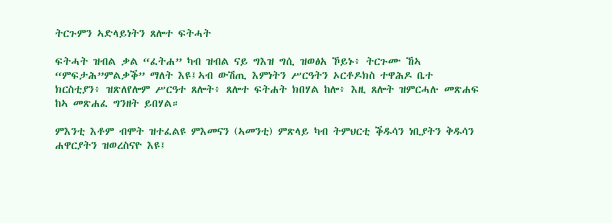ትርጉምን ኣድላይነትን ጸሎተ ፍትሓት

ፍትሓት ዝብል ቃል “ፈትሐ” ካብ ዝብል ናይ ግእዝ ግሲ ዝወፅአ ኾይኑ፥ ትርጉሙ ኸኣ “ምፍታሕ”ምልቃቕ” ማለት እዩ፤ኣብ ውሽጢ እምነትን ሥርዓትን ኦርቶዶክስ ተዋሕዶ ቤተ ክርስቲያን፥ ዝጽለየሎም ሥርዓተ ጸሎት፥ ጸሎተ ፍትሐት ክበሃል ከሎ፥ እዚ ጸሎት ዝምርሓሉ መጽሐፍ ከኣ መጽሐፈ ግንዘት ይበሃል።

ምእንቲ እቶም ብሞት ዝተፈልዩ ምእመናን (ኣመንቲ) ምጽላይ ካብ ትምህርቲ ቕዱሳን ነቢያትን ቅዱሳን ሐዋርያትን ዝወረስናዮ እዩ፤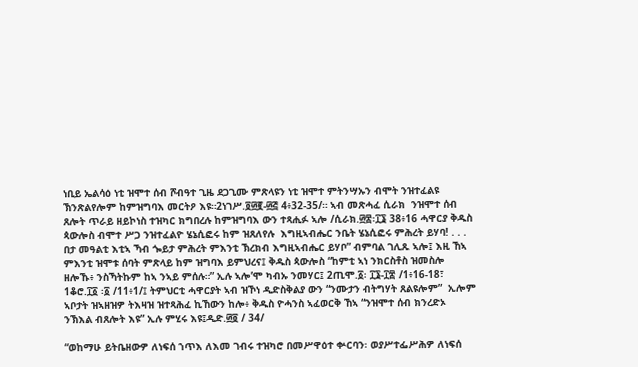ነቢይ ኤልሳዕ ነቲ ዝሞተ ሰብ ሾብዓተ ጊዜ ደጋጊሙ ምጽላዩን ነቲ ዝሞተ ምትንሣኡን ብሞት ንዝተፈልዩ ኽንጽልየሎም ከምዝግባእ መርትዖ እዩ።2ነገሥ.፬፴፪-፴፭ 4፥32-35/። ኣብ መጽሓፈ ሲራክ  ንዝሞተ ሰብ ጸሎት ጥራይ ዘይኮነስ ተዝካር ክግበረሉ ከምዝግባእ ውን ተጻሒፉ ኣሎ /ሲራክ.፴፰፡፲፮ 38፥16 ሓዋርያ ቅዱስ ጳውሎስ ብሞተ ሥጋ ንዝተፈልዮ ሄኔሲፎሩ ከም ዝጸለየሉ  እግዚኣብሔር ንቤት ሄኔሲፎሩ ምሕረት ይሃባ! . . . በታ መዓልቲ እቲኣ ኻብ ጐይታ ምሕረት ምእንቲ ኽረክብ እግዚኣብሔር ይሃቦ” ብምባል ገሊጹ ኣሎ፤ እዚ ኸኣ ምእንቲ ዝሞቱ ሰባት ምጽላይ ከም ዝግባእ ይምህረና፤ ቅዱስ ጳውሎስ “ከምቲ ኣነ ንክርስቶስ ዝመስሎ ዘሎኹ፥ ንስኻትኩም ከኣ ንኣይ ምሰሉ።” ኢሉ ኣሎ’ሞ ካብኡ ንመሃር፤ 2ጢሞ.፩፡ ፲፮-፲፰ /1፥16-18፣ 1ቆሮ.፲፩ ፡፩ /11፥1/፤ ትምህርቲ ሓዋርያት ኣብ ዝኾነ ዲድስቅልያ ውን “ንሙታን ብትግሃት ጸልዩሎም”  ኢሎም ኣቦታት ዝኣዘዝዎ ትእዛዝ ዝተጻሕፈ ኪኸውን ከሎ፥ ቅዱስ ዮሓንስ ኣፈወርቅ ኸኣ “ንዝሞተ ሰብ ክንረድኦ ንኽእል ብጸሎት እዩ” ኢሉ ምሂሩ እዩ፤ዲድ.፴፬ / 34/

“ወከማሁ ይትቤዘውዎ ለነፍሰ ኀጥእ ለእመ ገብሩ ተዝካሮ በመሥዋዕተ ቍርባን፡ ወያሥተፌሥሕዎ ለነፍሰ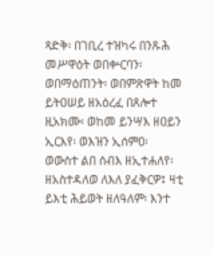ጻድቅ፡ በገቢረ ተዝካሩ በንጹሕ መሥዋዕት ወበቍርባን፡ ወበማዕጠንት፡ ወበምጽዋት ከመ ይትዐሠይ ዘአዕረፈ በጸሎተ ዚአክሙ፡ ወከመ ይንሣእ ዘዐይን ኢርእየ፡ ወእዝን ኢሰምዐ፡ ወውስተ ልበ ሰብእ ዘኢተሐለየ፡ ዘአስተዳለወ ለእለ ያፈቅርዎ፤ ዛቲ ይእቲ ሕይወት ዘለዓለም፡ እንተ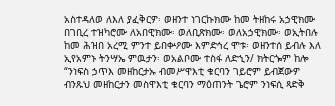አስተዳለወ ለእለ ያፈቅርዎ፡ ወዘንተ ነገርኩክሙ ከመ ትዘከሩ አኃዊክሙ በገቢረ ተዝካሮሙ ለአበዊክሙ፡ ወለቢጽክሙ፡ ወለአኃዊክሙ፡ ወኢትበሉ ከመ ሕዝበ አረሚ ምንተ ይበቍዖሙ እምድኅረ ሞቱ፡ ወዘንተሰ ይብሉ እለ ኢየአምኑ ትንሣኤ ምዉታን፡ ወአልቦሙ ተስፋ ለድኂን/ ክትርጐም ከሎ “ንነፍስ ኃጥእ መዘከርታኡ ብመሥዋእቲ ቁርባን ገይሮም ይብጀውዎ ብንጹህ መዘከርታን መስዋእቲ ቁርባን ማዕጠንት ጌሮም ንነፍሲ ጻድቅ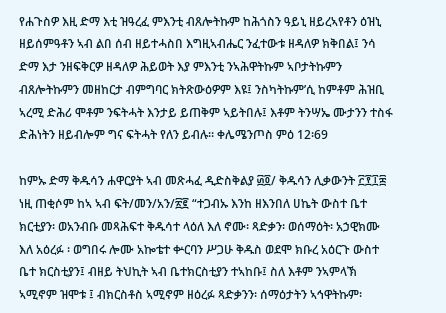የሐጉስዎ እዚ ድማ እቲ ዝዓረፈ ምእንቲ ብጸሎትኩም ከሕጎስን ዓይኒ ዘይረኣየቶን ዕዝኒ ዘይሰምዓቶን ኣብ ልበ ሰብ ዘይተሓስበ እግዚኣብሔር ንፈተውቱ ዘዳለዎ ክቅበል፤ ንሳ ድማ እታ ንዘፍቅርዎ ዘዳለዎ ሕይወት እያ ምእንቲ ንኣሕዋትኩም ኣቦታትኩምን ብጸሎትኩምን መዘከርታ ብምግባር ክትጽውዕዎም እዩ፤ ንስካትኩም’ሲ ከምቶም ሕዝቢ ኣረሚ ድሕሪ ሞቶም ንፍትሓት እንታይ ይጠቅም ኣይትበሉ፤ እቶም ትንሣኤ ሙታንን ተስፋ ድሕነትን ዘይብሎም ግና ፍትሓት የለን ይብሉ። ቀሌሜንጦስ ምዕ 12፡69

ከምኡ ድማ ቅዱሳን ሐዋርያት ኣብ መጽሓፈ ዲድስቅልያ ፴፬/ ቅዱሳን ሊቃውንት ፫፻፲፰ ነዚ ጠቂሶም ከኣ ኣብ ፍት/መን/አን/፳፪ “ተጋብኡ እንከ ዘእንበለ ሀኬት ውስተ ቤተ ክርቲያን፡ ወአንብቡ መጻሕፍተ ቅዱሳተ ላዕለ እለ ኖሙ፡ ጻድቃን፡ ወሰማዕት፡ አኃዊክሙ እለ አዕረፉ ፡ ወግበሩ ሎሙ አኰቴተ ቍርባን ሥጋሁ ቅዱስ ወደሞ ክቡረ አዕርጉ ውስተ ቤተ ክርስቲያን፤ ብዘይ ትህኪት ኣብ ቤተክርስቲያን ተኣከቡ፤ ስለ እቶም ንኣምላኽ ኣሚኖም ዝሞቱ ፤ ብክርስቶስ ኣሚኖም ዘዕረፉ ጻድቃንን፡ ሰማዕታትን ኣኅዋትኩም፡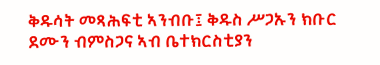ቅዱሳት መጻሕፍቲ ኣንብቡ፤ ቅዱስ ሥጋኡን ክቡር ደሙን ብምስጋና ኣብ ቤተክርስቲያን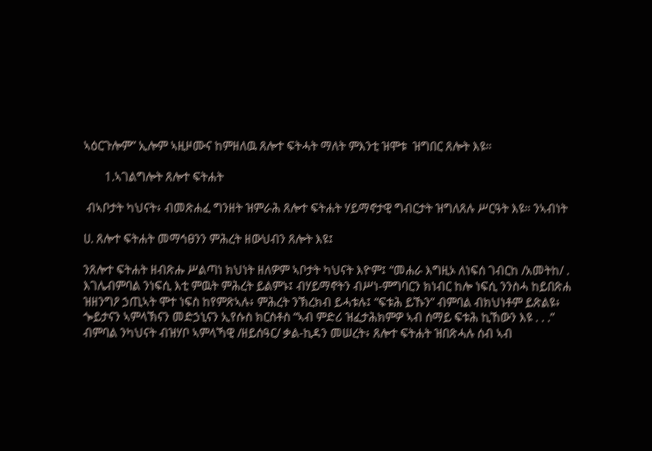ኣዕርጉሎም” ኢሎም ኣዚዞሙና ከምዘለዉ ጸሎተ ፍትሓት ማለት ምእንቲ ዝሞቱ  ዝግበር ጸሎት እዩ።

       1.ኣገልግሎት ጸሎተ ፍትሐት

 ብኣቦታት ካህናት፥ ብመጽሐፈ ግንዘት ዝምራሕ ጸሎተ ፍትሐት ሃይማኖታዊ ግብርታት ዝግለጸሉ ሥርዓት እዩ። ንኣብነት

ሀ. ጸሎተ ፍትሐት መማኅፀንን ምሕረት ዘውህብን ጸሎት እዩ፤

ንጸሎተ ፍትሐት ዘብጽሑ ሥልጣነ ክህነት ዘለዎም ኣቦታት ካህናት እዮም፤ “መሐራ እግዚኦ ለነፍሰ ገብርከ /አመትከ/ . እገሌብምባል ንነፍሲ እቲ ምዉት ምሕረት ይልምኑ፤ ብሃይማኖትን ብሥነ-ምግባርን ክነብር ከሎ ነፍሲ ንንስሓ ከይበጽሐ ዝዘንግዖ ኃጢኣት ሞተ ነፍስ ከየምጽኣሉ፥ ምሕረት ንኽረክብ ይሓቱሉ፤ “ፍቱሕ ይኹን” ብምባል ብክህነቶም ይጽልዩ፥ ጐይታናን ኣምላኽናን መድኃኒናን ኢየሱስ ክርስቶስ “ኣብ ምድሪ ዝፈታሕክምዎ ኣብ ሰማይ ፍቱሕ ኪኸውን እዩ . . .” ብምባል ንካህናት ብዝሃቦ ኣምላኻዊ /ዘይሰዓር/ ቃል-ኪዳን መሠረት፥ ጸሎተ ፍትሐት ዝበጽሓሉ ሰብ ኣብ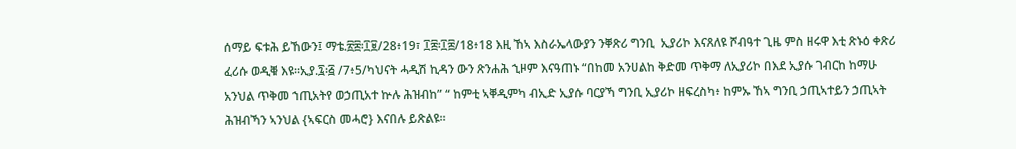ሰማይ ፍቱሕ ይኸውን፤ ማቴ.፳፰፡፲፱/28፥19፣ ፲፰፡፲፰/18፥18 እዚ ኸኣ እስራኤላውያን ንቐጽሪ ግንቢ  ኢያሪኮ እናጸለዩ ሾብዓተ ጊዜ ምስ ዘሩዋ እቲ ጽኑዕ ቀጽሪ ፈሪሱ ወዲቑ እዩ።ኢያ.፯፡፭ /7፥5/ካህናት ሓዲሽ ኪዳን ውን ጽንሐሕ ኂዞም እናዓጠኑ “በከመ አንሀልከ ቅድመ ጥቅማ ለኢያሪኮ በእደ ኢያሱ ገብርከ ከማሁ አንህል ጥቅመ ኀጢአትየ ወኃጢአተ ኵሉ ሕዝብከ” “ ከምቲ ኣቐዲምካ ብኢድ ኢያሱ ባርያኻ ግንቢ ኢያሪኮ ዘፍረስካ፥ ከምኡ ኸኣ ግንቢ ኃጢኣተይን ኃጢኣት ሕዝብኻን ኣንህል {ኣፍርስ መሓሮ} እናበሉ ይጽልዩ።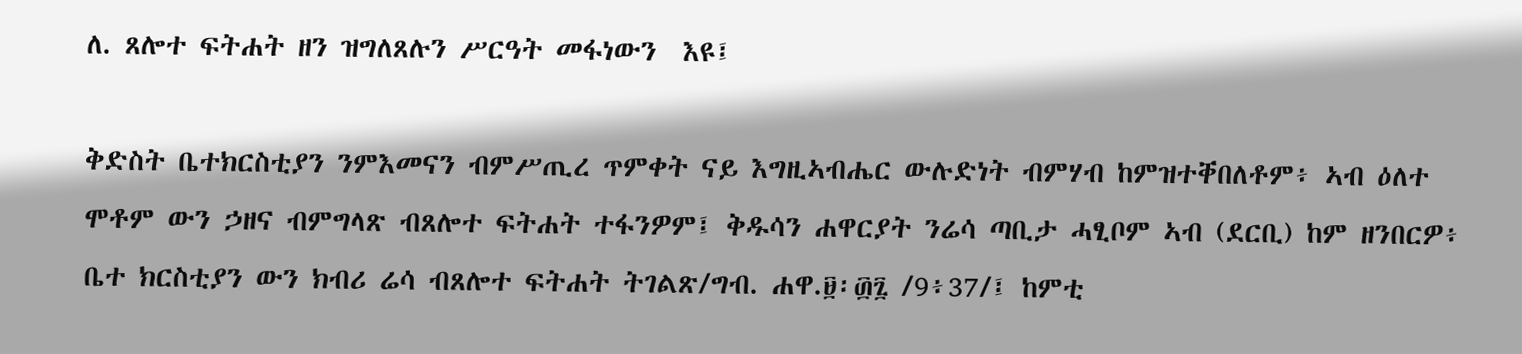ለ. ጸሎተ ፍትሐት ዘን ዝግለጸሉን ሥርዓት መፋነውን  እዩ፤

ቅድስት ቤተክርስቲያን ንምእመናን ብምሥጢረ ጥምቀት ናይ እግዚኣብሔር ውሉድነት ብምሃብ ከምዝተቐበለቶም፥ ኣብ ዕለተ ሞቶም ውን ኃዘና ብምግላጽ ብጸሎተ ፍትሐት ተፋንዎም፤ ቅዱሳን ሐዋርያት ንሬሳ ጣቢታ ሓፂቦም ኣብ (ደርቢ) ከም ዘንበርዎ፥ ቤተ ክርስቲያን ውን ክብሪ ሬሳ ብጸሎተ ፍትሐት ትገልጽ/ግብ. ሐዋ.፱፡፴፯ /9፥37/፤ ከምቲ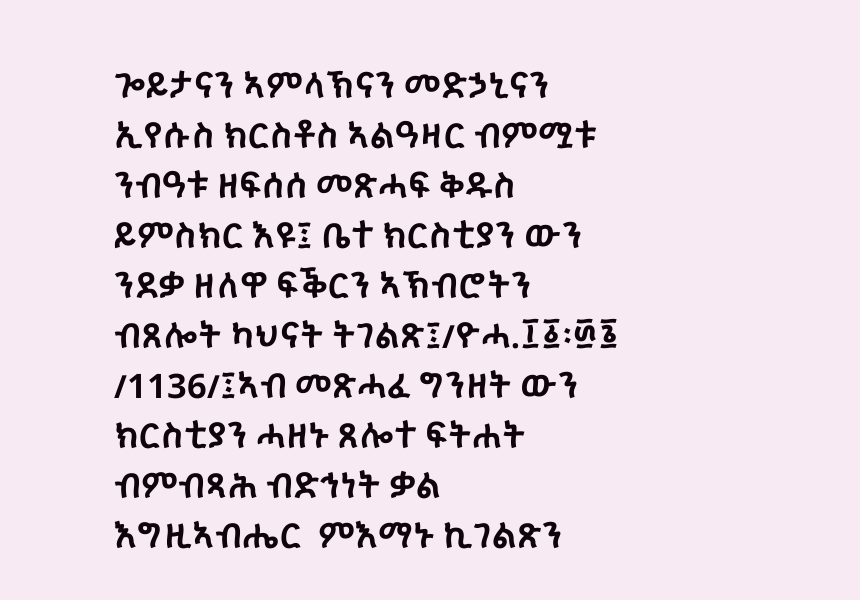ጐይታናን ኣምላኽናን መድኃኒናን ኢየሱስ ክርስቶስ ኣልዓዛር ብምሟቱ ንብዓቱ ዘፍሰሰ መጽሓፍ ቅዱስ ይምስክር እዩ፤ ቤተ ክርስቲያን ውን ንደቃ ዘለዋ ፍቕርን ኣኽብሮትን ብጸሎት ካህናት ትገልጽ፤/ዮሓ.፲፩፡፴፮ /1136/፤ኣብ መጽሓፈ ግንዘት ውን ክርስቲያን ሓዘኑ ጸሎተ ፍትሐት ብምብጻሕ ብድኅነት ቃል እግዚኣብሔር  ምእማኑ ኪገልጽን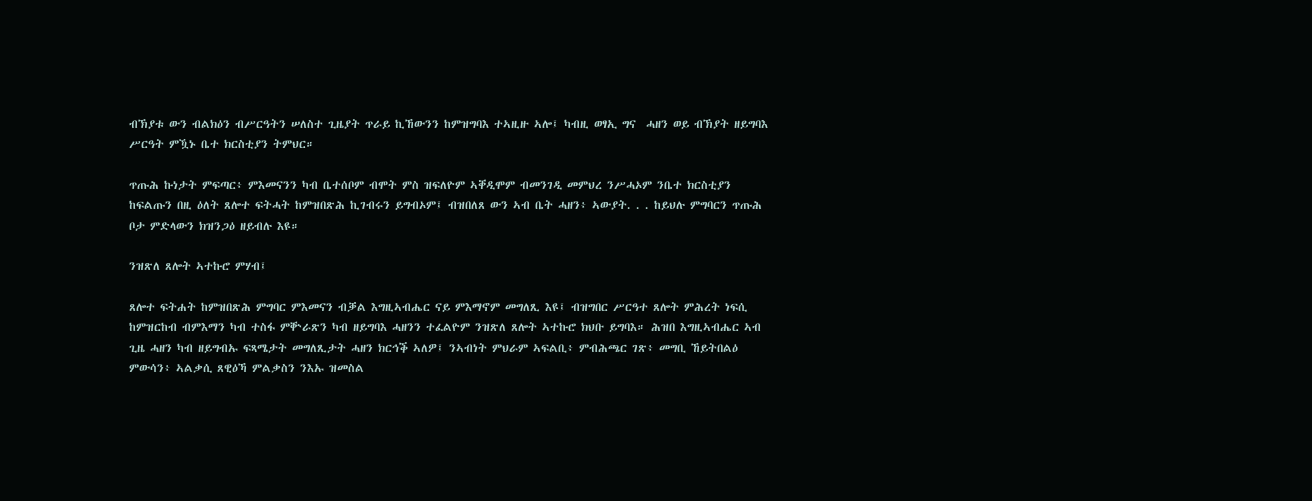ብኽያቱ ውን ብልክዕን ብሥርዓትን ሠለስተ ጊዜያት ጥራይ ኪኸውንን ከምዝግባእ ተኣዚዙ ኣሎ፤ ካብዚ ወፃኢ ግና  ሓዘን ወይ ብኽያት ዘይግባእ ሥርዓት ምዃኑ ቤተ ክርስቲያን ትምህር።

ጥጡሕ ኩነታት ምፍጣር፥ ምእመናንን ካብ ቤተሰቦም ብሞት ምስ ዝፍለዮም ኣቐዲሞም ብመንገዲ መምህረ ንሥሓኦም ንቤተ ክርስቲያን ከፍልጡን በዚ ዕለት ጸሎተ ፍትሓት ከምዝበጽሕ ኪገብሩን ይግብኦም፤ ብዝበለጸ ውን ኣብ ቤት ሓዘን፥ ኣውያት. . . ከይህሉ ምግባርን ጥጡሕ ቦታ ምድላውን ክዝንጋዕ ዘይብሉ እዩ።

ንዝጽለ ጸሎት ኣተኩሮ ምሃብ፤

ጸሎተ ፍትሐት ከምዝበጽሕ ምግባር ምእመናን ብቓል እግዚኣብሔር ናይ ምእማኖም መግለጺ እዩ፤ ብዝግበር ሥርዓተ ጸሎት ምሕረት ነፍሲ ከምዝርከብ ብምእማን ካብ ተስፋ ምቝራጽን ካብ ዘይግባእ ሓዘንን ተፈልዮም ንዝጽለ ጸሎት ኣተኩሮ ክህቡ ይግባእ። ሕዝበ እግዚኣብሔር ኣብ ጊዜ ሓዘን ካብ ዘይግብኡ ፍጻሜታት መግለጺታት ሓዘን ክርኅቕ ኣለዎ፤ ንኣብነት ምህራም ኣፍልቢ፥ ምብሕጫር ገጽ፥ መግቢ ኸይትበልዕ ምውሳን፥ ኣልቃሲ ጸዊዕኻ ምልቃስን ንእኡ ዝመስል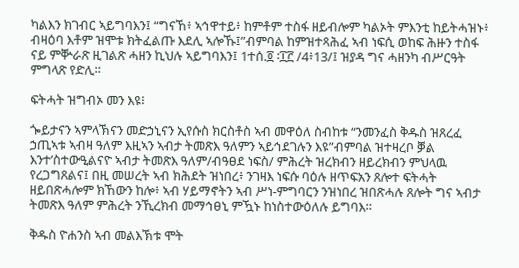ካልእን ክገብር ኣይግባእን፤ “ግናኸ፥ ኣኅዋተይ፥ ከምቶም ተስፋ ዘይብሎም ካልኦት ምእንቲ ከይትሓዝኑ፥ ብዛዕባ እቶም ዝሞቱ ክትፈልጡ እደሊ ኣሎኹ፤”ብምባል ከምዝተጻሕፈ ኣብ ነፍሲ ወከፍ ሕዙን ተስፋ ናይ ምቝራጽ ዚገልጽ ሓዘን ኪህሉ ኣይግባእን፤ 1ተሰ.፬ ፡፲፫ /4፥13/፤ ዝያዳ ግና ሓዘንካ ብሥርዓት ምግላጽ የድሊ።

ፍትሓት ዝግብኦ መን እዩ፧

ጐይታናን ኣምላኽናን መድኃኒናን ኢየሱስ ክርስቶስ ኣብ መዋዕለ ስብከቱ “ንመንፈስ ቅዱስ ዝጸረፈ ኃጢኣቱ ኣብዛ ዓለም እዚኣን ኣብታ ትመጽእ ዓለምን ኣይኅደገሉን እዩ”ብምባል ዝተዛረቦ ቓል እንተ’ስተውዒልናዮ ኣብታ ትመጽእ ዓለም/ብዓፀደ ነፍስ/ ምሕረት ዝረክብን ዘይረክብን ምህላዉ የረጋግጸልና፤ በዚ መሠረት ኣብ ክሕደት ዝነበረ፥ ንገዛእ ነፍሱ ባዕሉ ዘጥፍአን ጸሎተ ፍትሓት ዘይበጽሓሎም ክኸውን ከሎ፥ ኣብ ሃይማኖትን ኣብ ሥነ-ምግባርን ንዝነበረ ዝበጽሓሉ ጸሎት ግና ኣብታ ትመጽእ ዓለም ምሕረት ንኺረክብ መማኅፀኒ ምዃኑ ከነስተውዕለሉ ይግባእ።

ቅዱስ ዮሐንስ ኣብ መልእኽቱ ሞት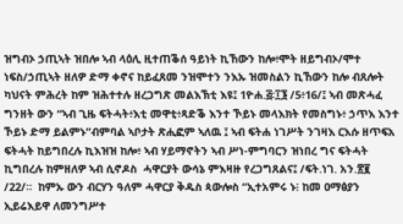ዝግብኦ ኃጢኣት ዝበሎ ኣብ ላዕሊ ዚተጠቕሰ ዓይነት ኪኸውን ከሎ፥ሞት ዘይግብኦ/ሞተ ነፍስ/ኃጢኣት ዘለዎ ድማ ቀኖና ከይፈጸመ ንዝሞተን ንእኡ ዝመስልን ኪኸውን ከሎ ብጸሎት ካህናት ምሕረት ከም ዝሕተተሉ ዘረጋግጽ መልእኽቲ እዩ፤ 1ዮሐ.፭፡፲፮ /5፥16/፤ ኣብ መጽሓፈ ግንዘት ውን “ኣብ ጊዜ ፍትሓት፥እቲ መዋቲ፥ጻድቕ እንተ ኾይኑ መላእክት የመስግኑ፥ ኃጥእ እንተ ኾይኑ ድማ ይልምኑ”ብምባል ኣቦታት ጽሒፎም ኣለዉ ፤ ኣብ ፍትሐ ነገሥት ንገዛእ ርእሱ ዘጥፍአ ፍትሓት ከይግበረሉ ኪእዝዝ ከሎ፥ ኣብ ሃይማኖትን ኣብ ሥነ-ምግባርን ዝነበረ ግና ፍትሓት ኪግበረሉ ከምዘለዎ ኣብ ሲኖዶስ  ሓዋርያት ውሳኔ ምእዛዙ የረጋግጸልና፤ /ፍት.ነገ. አን.፳፪ /22/።  ከምኡ ውን ብርሃን ዓለም ሓዋርያ ቅዱስ ጳውሎስ “ኢተአምሩ ኑ፧ ከመ ዐማፅያን ኢይሬእይዋ ለመንግሥተ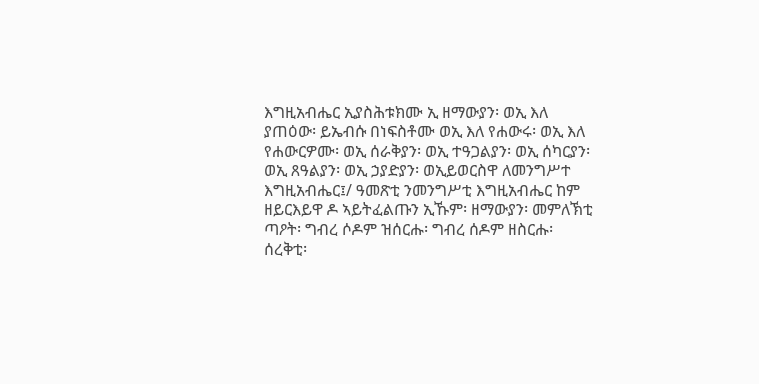እግዚአብሔር ኢያስሕቱክሙ ኢ ዘማውያን፡ ወኢ እለ ያጠዕው፡ ይኤብሱ በነፍስቶሙ ወኢ እለ የሐውሩ፡ ወኢ እለ የሐውርዎሙ፡ ወኢ ሰራቅያን፡ ወኢ ተዓጋልያን፡ ወኢ ሰካርያን፡ ወኢ ጸዓልያን፡ ወኢ ኃያድያን፡ ወኢይወርስዋ ለመንግሥተ እግዚአብሔር፤/ ዓመጽቲ ንመንግሥቲ እግዚአብሔር ከም ዘይርእይዋ ዶ ኣይትፈልጡን ኢኹም፡ ዘማውያን፡ መምለኽቲ ጣዖት፡ ግብረ ሶዶም ዝሰርሑ፡ ግብረ ሰዶም ዘስርሑ፡ ሰረቅቲ፡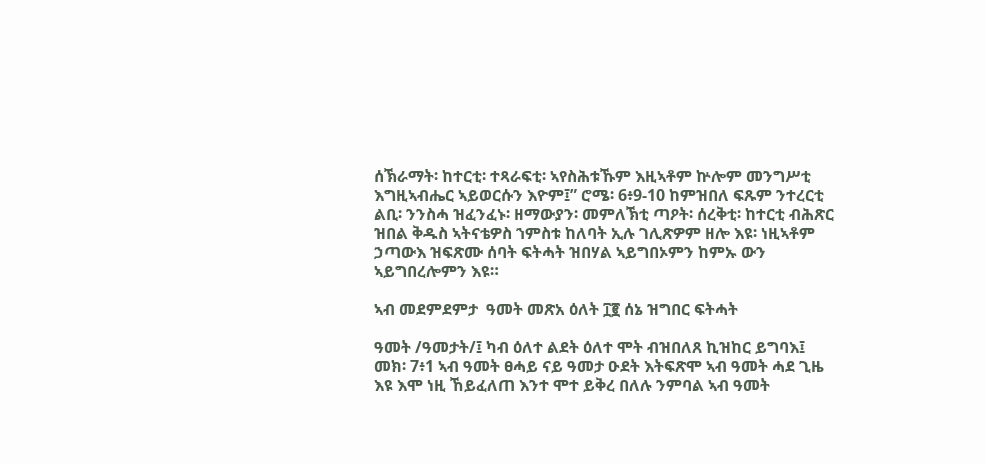ሰኽራማት፡ ከተርቲ፡ ተጻራፍቲ፡ ኣየስሕቱኹም እዚኣቶም ኵሎም መንግሥቲ እግዚኣብሔር ኣይወርሱን እዮም፤” ሮሜ፡ 6፥9-10 ከምዝበለ ፍጹም ንተረርቲ ልቢ፡ ንንስሓ ዝፈንፈኑ፡ ዘማውያን፡ መምለኽቲ ጣዖት፡ ሰረቅቲ፡ ከተርቲ ብሕጽር ዝበል ቅዱስ ኣትናቴዎስ ኀምስቱ ከለባት ኢሉ ገሊጽዎም ዘሎ እዩ፡ ነዚኣቶም ኃጣውእ ዝፍጽሙ ሰባት ፍትሓት ዝበሃል ኣይግበኦምን ከምኡ ውን ኣይግበረሎምን እዩ።

ኣብ መደምደምታ  ዓመት መጽአ ዕለት ፲፪ ሰኔ ዝግበር ፍትሓት

ዓመት /ዓመታት/፤ ካብ ዕለተ ልደት ዕለተ ሞት ብዝበለጸ ኪዝከር ይግባእ፤ መክ፡ 7፥1 ኣብ ዓመት ፀሓይ ናይ ዓመታ ዑደት እትፍጽሞ ኣብ ዓመት ሓደ ጊዜ እዩ እሞ ነዚ ኸይፈለጠ እንተ ሞተ ይቅረ በለሉ ንምባል ኣብ ዓመት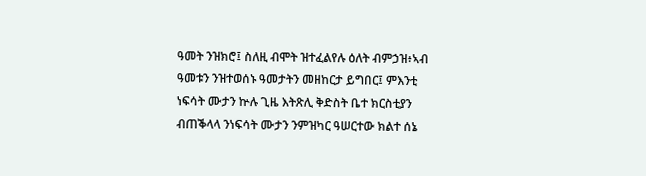ዓመት ንዝክሮ፤ ስለዚ ብሞት ዝተፈልየሉ ዕለት ብምኃዝ፥ኣብ ዓመቱን ንዝተወሰኑ ዓመታትን መዘከርታ ይግበር፤ ምእንቲ ነፍሳት ሙታን ኵሉ ጊዜ እትጽሊ ቅድስት ቤተ ክርስቲያን ብጠቕላላ ንነፍሳት ሙታን ንምዝካር ዓሠርተው ክልተ ሰኔ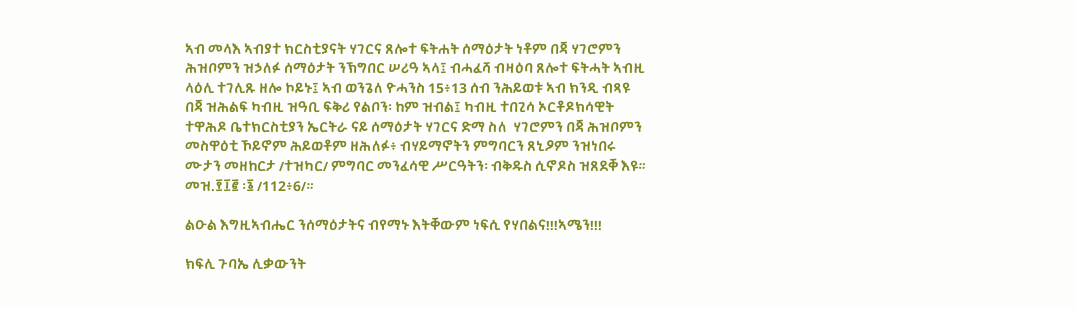ኣብ መላእ ኣብያተ ክርስቲያናት ሃገርና ጸሎተ ፍትሐት ሰማዕታት ነቶም በጃ ሃገሮምን ሕዝቦምን ዝኃለፉ ሰማዕታት ንኽግበር ሠሪዓ ኣላ፤ ብሓፈሻ ብዛዕባ ጸሎተ ፍትሓት ኣብዚ ላዕሊ ተገሊጹ ዘሎ ኮይኑ፤ ኣብ ወንጌለ ዮሓንስ 15፥13 ሰብ ንሕይወቱ ኣብ ክንዲ ብጻዩ በጃ ዝሕልፍ ካብዚ ዝዓቢ ፍቅሪ የልቦን፡ ከም ዝብል፤ ካብዚ ተበጊሳ ኦርቶዶክሳዊት ተዋሕዶ ቤተክርስቲያን ኤርትራ ናይ ሰማዕታት ሃገርና ድማ ስለ  ሃገሮምን በጃ ሕዝቦምን መስዋዕቲ ኾይኖም ሕይወቶም ዘሕለፉ፥ ብሃይማኖትን ምግባርን ጸኒዖም ንዝነበሩ ሙታን መዘከርታ /ተዝካር/ ምግባር መንፈሳዊ ሥርዓትን፡ ብቅዱስ ሲኖዶስ ዝጸደቐ እዩ። መዝ.፻፲፪ ፡፮ /112፥6/።

ልዑል እግዚኣብሔር ንሰማዕታትና ብየማኑ እትቐውም ነፍሲ የሃበልና!!!ኣሜን!!!

ክፍሊ ጉባኤ ሊቃውንት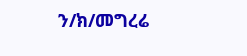ን/ክ/መግረሬ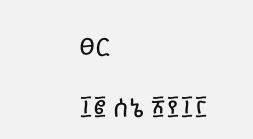ፀር

፲፪ ሰኔ ፳፻፲፫